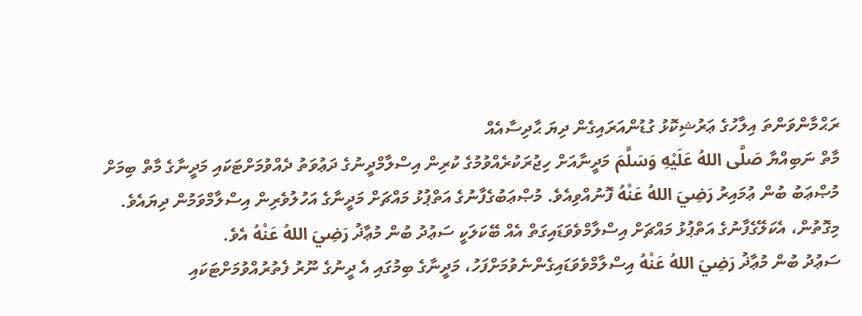ރަޙްމާންވަންތަ އިލާހުގެ ޢަރުޝިކޮޅު ގުޑުންއަރައިގެން ދިޔަ ޙާދިސާއެއް
މާތް ނަބިއްޔާ صَلَّى اللهُ عَلَيْهِ وَسَلَّمَ މަދީނާއަށް ހިޖުރަކުރެއްވުމުގެ ކުރިން އިސްލާމްދީނުގެ ދަޢުވަތު ދެއްވުމަށްޓަކައި މަދީނާގެ މާތް ބިމަށް މުޞްޢަބު ބުން ޢުމައިރު رَضِيَ اللهُ عَنْهُ ފޮނުއްވިއެވެ. މުޞްޢަބުގެފާނުގެ އަތްޕުޅު މައްޗަށް މަދީނާގެ އަހުލުވެރިން އިސްލާމްވަމުން ދިޔައެވެ. މިގޮތުން، އެކަލޭގެފާނުގެ އަތްޕުޅު މައްޗަށް އިސްލާމްވެވަޑައިގަތް އެއް ބޭކަލަކީ ސަޢުދު ބުން މުޢާޛު رَضِيَ اللهُ عَنْهُ އެވެ.
ސަޢުދު ބުން މުޢާޛު رَضِيَ اللهُ عَنْهُ އިސްލާމްވެވަޑައިގެންނެވުމަށްފަހު، މަދީނާގެ ބިމުގައި އެ ދީނުގެ ނޫރު ފެތުރުއްވުމަށްޓަކައި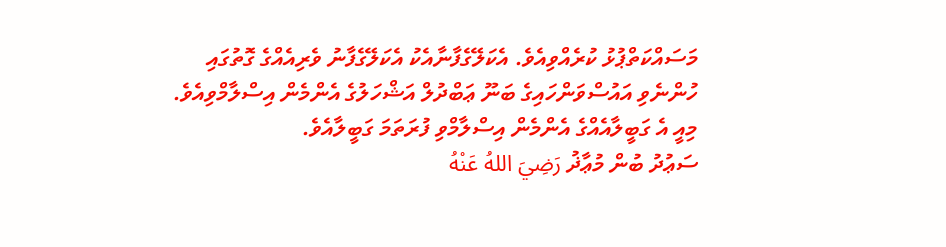މަސައްކަތްޕުޅު ކުރެއްވިއެވެ. އެކަލޭގެފާނާއެކު އެކަލޭގެފާނު ވެރިއެއްގެ ގޮތުގައި ހުންނެވި އައުސްވަންހައިގެ ބަނޫ ޢަބްދުލް އަޝްހަލުގެ އެންމެން އިސްލާމްވިއެވެ. މިއީ އެ ގަބީލާއެއްގެ އެންމެން އިސްލާމްވި ފުރަތަމަ ގަބީލާއެވެ.
ސަޢުދު ބުން މުޢާޛު رَضِيَ اللهُ عَنْهُ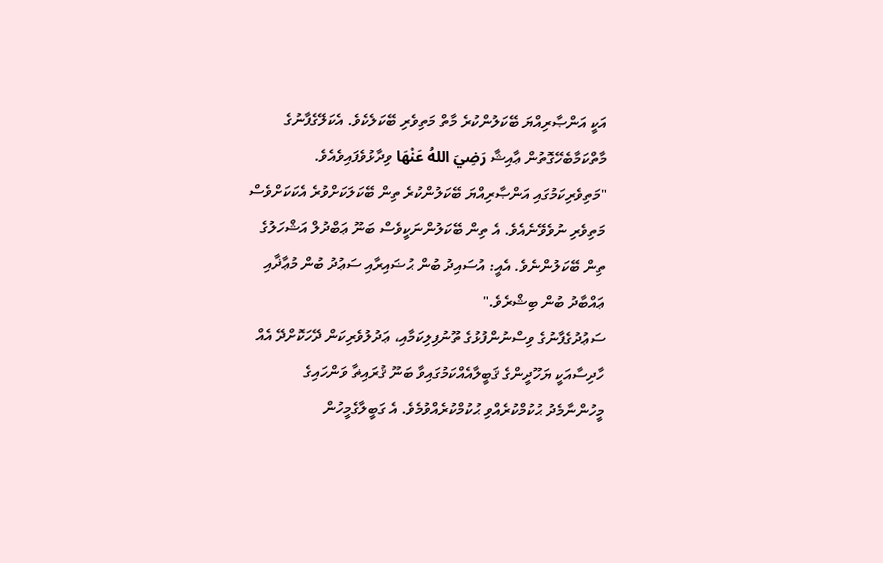އަކީ އަންޞާރިއްޔަ ބޭކަލުންކުރެ މާތް މަތިވެރި ބޭކަލެކެވެ. އެކަލޭގެފާނުގެ މާތްކަމާބެހޭގޮތުން ޢާއިޝާ رَضِيَ اللهُ عَنْهَا ވިދާޅުވެފައިވެއެވެ. "މަތިވެރިކަމުގައި އަންޞާރިއްޔަ ބޭކަލުންކުރެ ތިން ބޭކަލަކަށްވުރެ އެކަކަށްވެސް މަތިވެރި ނުވެވޭނެއެވެ. އެ ތިން ބޭކަލުންނަކީވެސް ބަނޫ ޢަބްދުލް އަޝްހަލުގެ ތިން ބޭކަލުންނެވެ. އެއީ: އުސައިދު ބުން ޙުޟައިރާއި ސަޢުދު ބުން މުޢާޛާއި ޢައްބާދު ބުން ބިޝްރެވެ."
ސަޢުދުގެފާނުގެ ވިސްނުންފުޅުގެ ތޫނުފިލިކަމާއި، ޢަދުލުވެރިކަން ދޭހަކޮށްދޭ އެއް ހާދިސާއަކީ ޔަހޫދީންގެ ޤަބީލާއެއްކަމުގައިވާ ބަނޫ ޤުރައިޡާ ވަންހައިގެ މީހުންނާމެދު ޙުކުމްކުރެއްވި ޙުކުމްކުރެއްވުމެވެ. އެ ގަބީލާގެމީހުން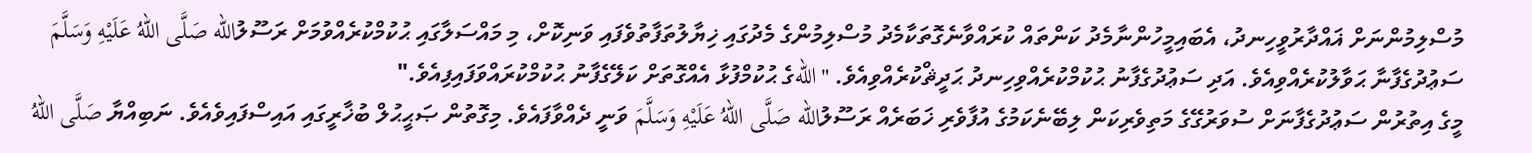މުސްލިމުންނަށް ޣައްދާރުވީހިނދު، އެބައިމީހުންނާމެދު ކަންތައް ކުރައްވާނެގޮތަކާމެދު މުސްލިމުންގެ މެދުގައި ޚިޔާލުތަފާތުވެފައި ވަނިކޮށް، މި މައްސަލާގައި ޙުކުމްކުރެއްވުމަށް ރަސޫލުالله صَلَّى اللهُ عَلَيْهِ وَسَلَّمَ ސަޢުދުގެފާނާ ޙަވާލުކުރެއްވިއެވެ. އަދި ސަޢުދުގެފާނު ޙުކުމްކުރެއްވިހިނދު ޙަދީޘްކުރެއްވިއެވެ. "اللهގެ ޙުކުމްފުޅާ އެއްގޮތަށް ކަލޭގެފާނު ޙުކުމްކުރައްވަފައިފިއެވެ."
މީގެ އިތުރުން ސަޢުދުގެފާނަށް ސުވަރުގޭގެ މަތިވެރިކަން ލިބޭނެކަމުގެ އުފާވެރި ޚަބަރެއް ރަސޫލުالله صَلَّى اللهُ عَلَيْهِ وَسَلَّمَ ވަނީ ދެއްވާފައެވެ. މިގޮތުން ޞަޙީޙުލް ބުޚާރީގައި އައިސްފައިވެއެވެ. ނަބިއްޔާ صَلَّى اللهُ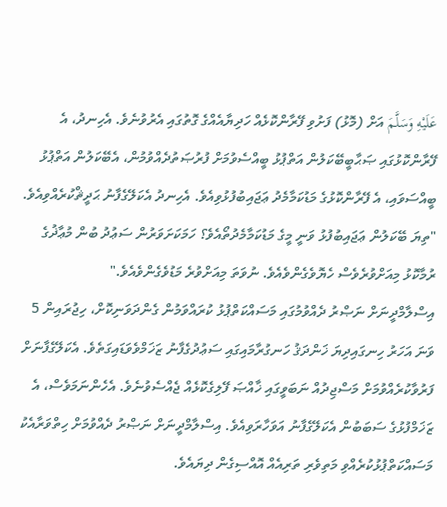عَلَيْهِ وَسَلَّمَ އަށް (މޮޅު) ފަށުވި ފޭރާންކޮޅެއް ހަދިޔާއެއްގެ ގޮތުގައި އެރުވުނެވެ. އެހިނދު، އެ ފޭރާންކޮޅުގައި ޞަޙާބީބޭކަލުން އަތްޕުޅު ބީއްސެވުމަށް ފުރުޞަތުދެއްވުމުން، އެބޭކަލުން އަތްޕުޅު ބީއްސަވައި، އެ ފޭރާންކޮޅުގެ މަޑުކަމާމެދު ޢަޖައިބުފުޅުވިއެވެ. އެހިނދު އެކަލޭގެފާނު ޙަދީޘްކުރެއްވިއެވެ. "ތިޔަ ބޭކަލުން ޢަޖައިބުފުޅު ވަނީ މީގެ މަޑުކަމާމެދުތޯއެވެ؟ ހަމަކަށަވަރުން ސަޢުދު ބުން މުޢާޛުގެ ރުމާކޮޅު މިއަށްވުރެވެސް ހެޔޮވެގެންވެއެވެ. ނުވަތަ މިއަށްވުރެ މަޑުވެގެންވެއެވެ."
އިސްލާމްދީނަށް ނަޞްރު ދެއްވުމުގައި މަސައްކަތްޕުޅު ކުރައްވަމުން ގެންދަވަނިކޮށް، ހިޖުރައިން 5 ވަނަ އަހަރު ހިނގައިދިޔަ ޚަންދަޤު ހަނގުރާމައިގައި ސަޢުދުގެފާނު ޒަޚަމްވެވަޑައިގަތެވެ. އެކަލޭގެފާނަށް ފަރުވާކުރެއްވުމަށް މަސްޖިދުއް ނަބަވީގައި ޚާއްޞަ ފޭލިގެކޮޅެއް ޖެއްސެވުނެވެ. އެހެންނަމަވެސް، އެ ޒަޚަމްފުޅުގެ ސަބަބުން އެކަލޭގެފާނު އަވަހާރަވިއެވެ. އިސްލާމްދީނަށް ނަޞްރު ދެއްވުމަށް ހިތްވަރާއެކު މަސައްކަތްޕުޅުކުރެއްވި މަތިވެރި ތަރިއެއް އޮއްސިގެން ދިޔައެވެ.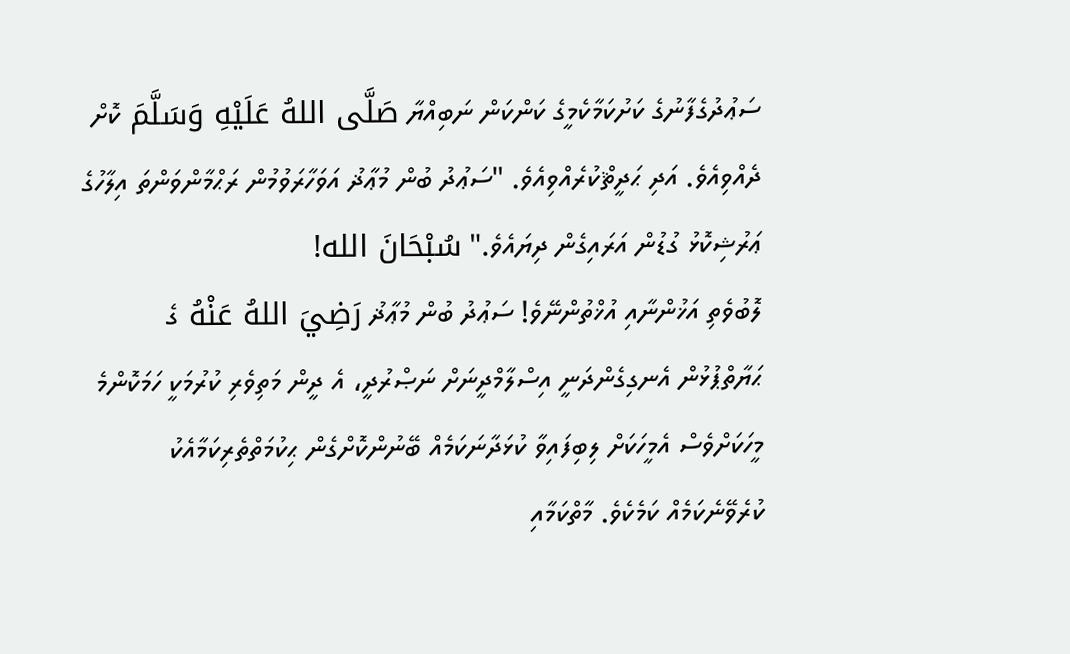ސަޢުދުގެފާނުގެ ކަށުކަމާކެމީގެ ކަންކަން ނަބިއްޔާ صَلَّى اللهُ عَلَيْهِ وَسَلَّمَ ކޮށް ދެއްވިއެވެ. އަދި ޙަދީޘްކުރެއްވިއެވެ. "ސަޢުދު ބުން މުޢާޛު އަވަހާރަވުމުން ރަޙްމާންވަންތަ އިލާހުގެ ޢަރުޝިކޮޅު ގުޑުން އަރައިގެން ދިޔައެވެ." سُبْحَانَ الله!
ލޮބުވެތި އަޚުންނާއި އުޚްތުންނޭވެ! ސަޢުދު ބުން މުޢާޛު رَضِيَ اللهُ عَنْهُ ގެ ޙަޔާތްޕުޅުން އެނގިގެންދަނީ އިސްލާމްދީނަށް ނަޞްރުދީ، އެ ދީން މަތިވެރި ކުރުމަކީ ހަމަކޮންމެ މީހަކަށްވެސް އެމީހަކަށް ލިބިފައިވާ ކުޅަދާނަކަމެއް ބޭނުންކޮށްގެން ޙިކުމަތްތެރިކަމާއެކު ކުރެވޭނެކަމެއް ކަމެކެވެ. މާތްކަމާއި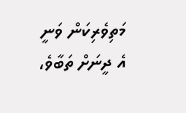މަތިވެރިކަން ވަނީ އެ ދީނަށް ތަބާވެ،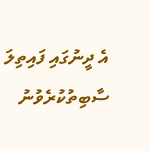އެ ދީނުގައި ފައިތިލަ ސާބިތުކުރެވުނު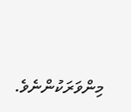މިންވަރަކުންނެވެ.